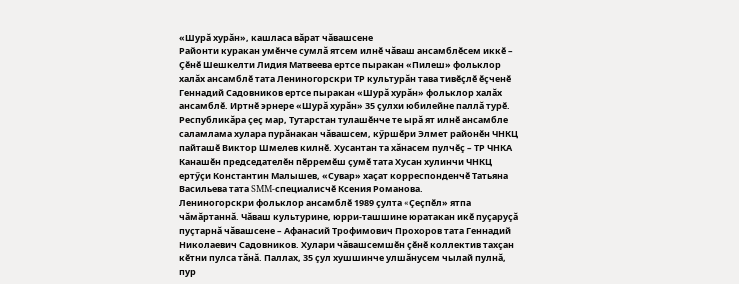«Шурă хурăн», кашласа вăрат чăвашсене
Районти куракан умӗнче сумлă ятсем илнӗ чăваш ансамблӗсем иккӗ – Çӗнӗ Шешкелти Лидия Матвеева ертсе пыракан «Пилеш» фольклор халăх ансамблӗ тата Лениногорскри ТР культурăн тава тивӗçлӗ ӗçченӗ Геннадий Садовников ертсе пыракан «Шурă хурăн» фольклор халăх ансамблӗ. Иртнӗ эрнере «Шурă хурăн» 35 çулхи юбилейне паллă турӗ.
Республикăра çеç мар, Тутарстан тулашӗнче те ырă ят илнӗ ансамбле саламлама хулара пурăнакан чăвашсем, кӳршӗри Элмет районӗн ЧНКЦ пайташӗ Виктор Шмелев килнӗ. Хусантан та хăнасем пулчӗç – ТР ЧНКА Канашӗн председателӗн пӗрремӗш çумӗ тата Хусан хулинчи ЧНКЦ ертӳçи Константин Малышев, «Сувар» хаçат корреспонденчӗ Татьяна Васильева тата SMM-специалисчӗ Ксения Романова.
Лениногорскри фольклор ансамблӗ 1989 çулта «Çеçпӗл» ятпа чăмăртаннă. Чăваш культурине, юрри-ташшине юратакан икӗ пуçаруçă пуçтарнă чăвашсене – Афанасий Трофимович Прохоров тата Геннадий Николаевич Садовников. Хулари чăвашсемшӗн çӗнӗ коллектив тахçан кӗтни пулса тăнă. Паллах, 35 çул хушшинче улшăнусем чылай пулнă, пур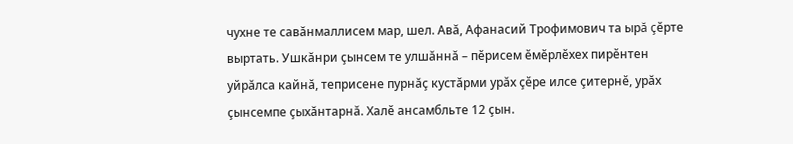чухне те савăнмаллисем мар, шел. Авă, Афанасий Трофимович та ырă çӗрте выртать. Ушкăнри çынсем те улшăннă – пӗрисем ӗмӗрлӗхех пирӗнтен уйрăлса кайнă, теприсене пурнăç кустăрми урăх çӗре илсе çитернӗ, урăх çынсемпе çыхăнтарнă. Халӗ ансамбльте 12 çын.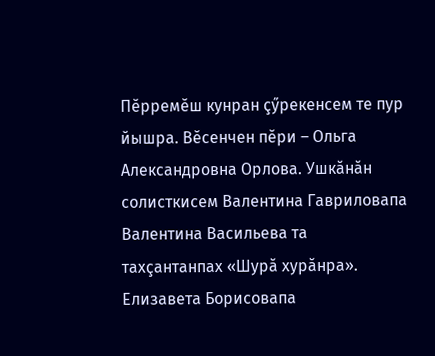Пӗрремӗш кунран çӳрекенсем те пур йышра. Вӗсенчен пӗри – Ольга Александровна Орлова. Ушкăнăн солисткисем Валентина Гавриловапа Валентина Васильева та тахçантанпах «Шурă хурăнра». Елизавета Борисовапа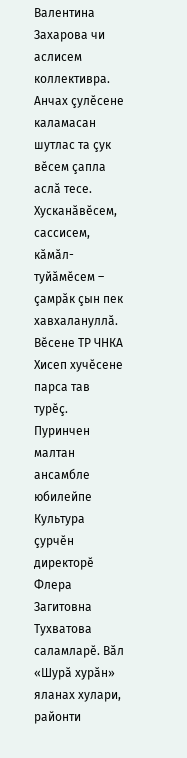Валентина Захарова чи аслисем коллективра. Анчах çулӗсене каламасан шутлас та çук вӗсем çапла аслă тесе. Хусканăвӗсем, сассисем, кăмăл-туйăмӗсем – çамрăк çын пек хавхалануллă. Вӗсене ТР ЧНКА Хисеп хучӗсене парса тав турӗç.
Пуринчен малтан ансамбле юбилейпе Культура çурчӗн директорӗ Флера Загитовна Тухватова саламларӗ. Вăл «Шурă хурăн» яланах хулари, районти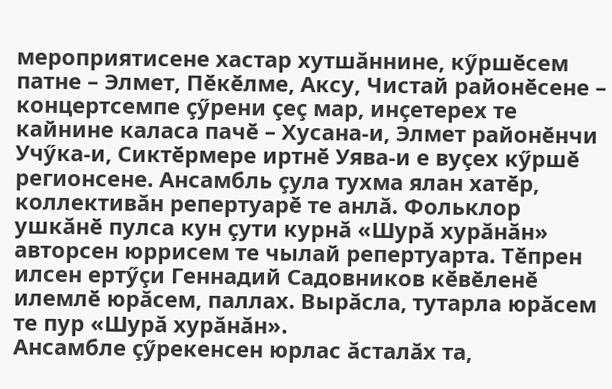мероприятисене хастар хутшăннине, кӳршӗсем патне – Элмет, Пӗкӗлме, Аксу, Чистай районӗсене – концертсемпе çӳрени çеç мар, инçетерех те кайнине каласа пачӗ – Хусана-и, Элмет районӗнчи Учӳка-и, Сиктӗрмере иртнӗ Уява-и е вуçех кӳршӗ регионсене. Ансамбль çула тухма ялан хатӗр, коллективăн репертуарӗ те анлă. Фольклор ушкăнӗ пулса кун çути курнă «Шурă хурăнăн» авторсен юррисем те чылай репертуарта. Тӗпрен илсен ертӳçи Геннадий Садовников кӗвӗленӗ илемлӗ юрăсем, паллах. Вырăсла, тутарла юрăсем те пур «Шурă хурăнăн».
Ансамбле çӳрекенсен юрлас ăсталăх та,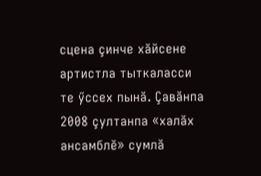сцена çинче хăйсене артистла тыткаласси те ӳссех пынă. Çавăнпа 2008 çултанпа «халăх ансамблӗ» сумлă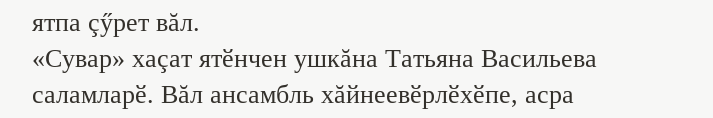ятпа çӳрет вăл.
«Сувар» хаçат ятӗнчен ушкăна Татьяна Васильева саламларӗ. Вăл ансамбль хăйнеевӗрлӗхӗпе, асра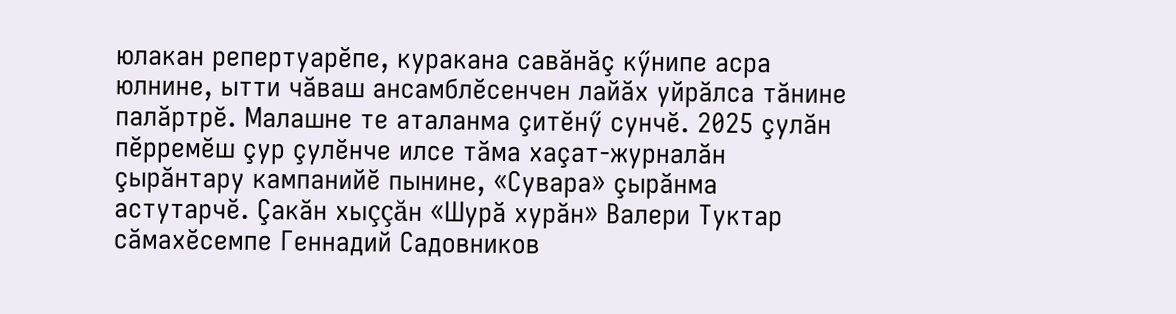юлакан репертуарӗпе, куракана савăнăç кӳнипе асра юлнине, ытти чăваш ансамблӗсенчен лайăх уйрăлса тăнине палăртрӗ. Малашне те аталанма çитӗнӳ сунчӗ. 2025 çулăн пӗрремӗш çур çулӗнче илсе тăма хаçат-журналăн çырăнтару кампанийӗ пынине, «Сувара» çырăнма астутарчӗ. Çакăн хыççăн «Шурă хурăн» Валери Туктар сăмахӗсемпе Геннадий Садовников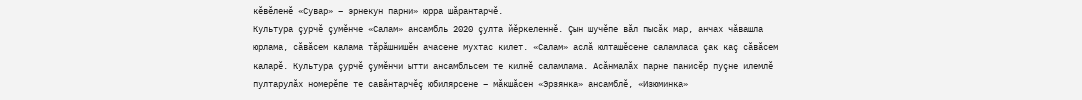кӗвӗленӗ «Сувар» – эрнекун парни» юрра шăрантарчӗ.
Культура çурчӗ çумӗнче «Салам» ансамбль 2020 çулта йӗркеленнӗ. Çын шучӗпе вăл пысăк мар, анчах чăвашла юрлама, сăвăсем калама тăрăшнишӗн ачасене мухтас килет. «Салам» аслă юлташӗсене саламласа çак каç сăвăсем каларӗ. Культура çурчӗ çумӗнчи ытти ансамбльсем те килнӗ саламлама. Асăнмалăх парне панисӗр пуçне илемлӗ пултарулăх номерӗпе те савăнтарчӗç юбилярсене – мăкшăсен «Эрзянка» ансамблӗ, «Изюминка»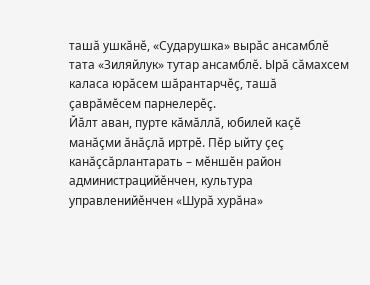ташă ушкăнӗ, «Сударушка» вырăс ансамблӗ тата «Зиляйлук» тутар ансамблӗ. Ырă сăмахсем каласа юрăсем шăрантарчӗç, ташă çаврăмӗсем парнелерӗç.
Йăлт аван, пурте кăмăллă, юбилей каçӗ манăçми ăнăçлă иртрӗ. Пӗр ыйту çеç канăçсăрлантарать – мӗншӗн район администрацийӗнчен, культура управленийӗнчен «Шурă хурăна»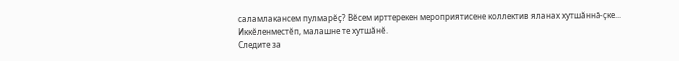саламлакансем пулмарӗç? Вӗсем ирттерекен мероприятисене коллектив яланах хутшăннă-çке... Иккӗленместӗп, малашне те хутшăнӗ.
Следите за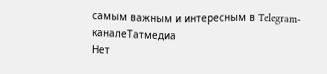самым важным и интересным в Telegram-каналеТатмедиа
Нет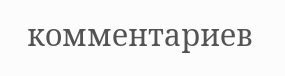комментариев